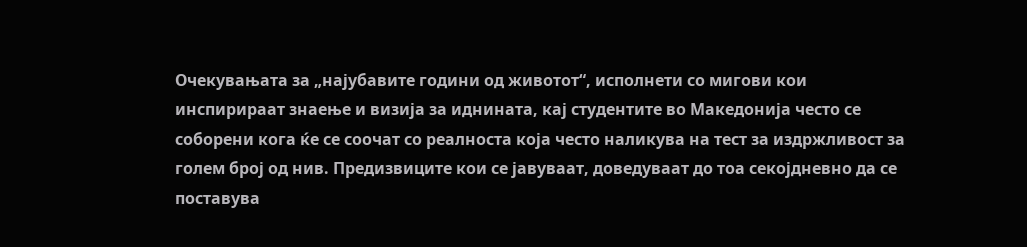Очекувањата за „најубавите години од животот“, исполнети со мигови кои инспирираат знаење и визија за иднината, кај студентите во Македонија често се соборени кога ќе се соочат со реалноста која често наликува на тест за издржливост за голем број од нив. Предизвиците кои се јавуваат, доведуваат до тоа секојдневно да се поставува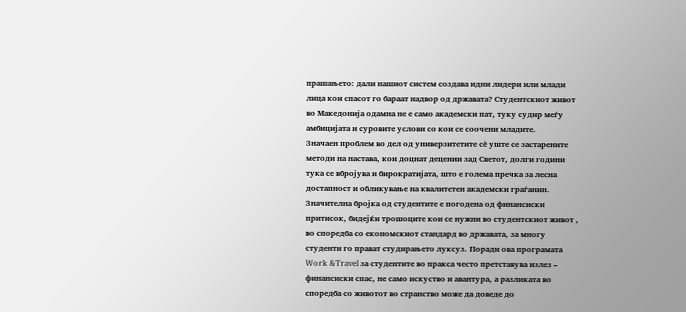прашањето: дали нашиот систем создава идни лидери или млади лица кои спасот го бараат надвор од државата? Студентскиот живот во Македонија одамна не е само академски пат, туку судир меѓу амбицијата и суровите услови со кои се соочени младите.
Значаен проблем во дел од универзитетите сè уште се застарените методи на настава, кои доцнат децении зад Светот, долги години тука се вбројува и бирократијата, што е голема пречка за лесна достапност и обликување на квалитетен академски граѓанин.
Значителна бројка од студентите е погодена од финансиски притисок, бидејќи трошоците кои се нужни во студентскиот живот , во споредба со економскиот стандард во државата, за многу студенти го прават студирањето луксуз. Поради ова програмата Work &Travel за студентите во пракса често претставува излез – финансиски спас, не само искуство и авантура, а разликата во споредба со животот во странство може да доведе до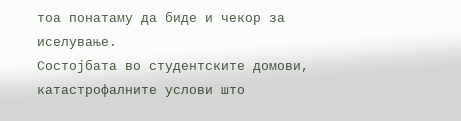тоа понатаму да биде и чекор за иселување.
Состојбата во студентските домови, катастрофалните услови што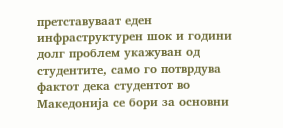претставуваат еден инфраструктурен шок и години долг проблем укажуван од студентите, само го потврдува фактот дека студентот во Македонија се бори за основни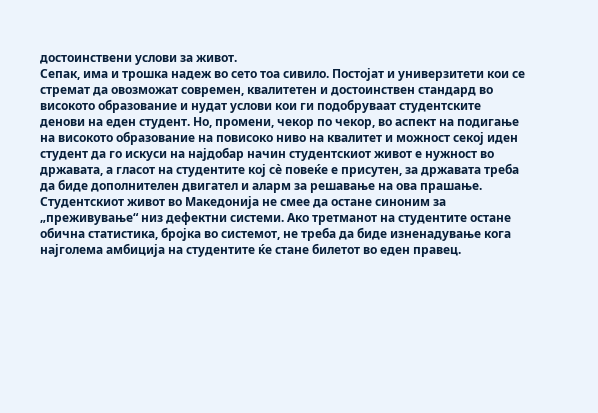достоинствени услови за живот.
Сепак, има и трошка надеж во сето тоа сивило. Постојат и универзитети кои се стремат да овозможат современ, квалитетен и достоинствен стандард во високото образованиe и нудат услови кои ги подобруваат студентските денови на еден студент. Но, промени, чекор по чекор, во аспект на подигање на високото образование на повисоко ниво на квалитет и можност секој иден студент да го искуси на најдобар начин студентскиот живот е нужност во државата, а гласот на студентите кој сè повеќе е присутен, за државата треба да биде дополнителен двигател и аларм за решавање на ова прашање.
Студентскиот живот во Македонија не смее да остане синоним за „преживување“ низ дефектни системи. Ако третманот на студентите остане обична статистика, бројка во системот, не треба да биде изненадување кога најголема амбиција на студентите ќе стане билетот во еден правец.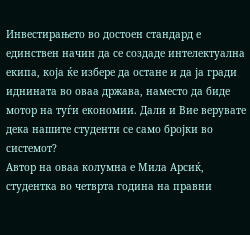Инвестирањето во достоен стандард е единствен начин да се создаде интелектуална екипа, која ќе избере да остане и да ја гради иднината во оваа држава, наместо да биде мотор на туѓи економии. Дали и Вие верувате дека нашите студенти се само бројки во системот?
Автор на оваа колумна е Мила Арсиќ, студентка во четврта година на правни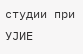студии при УЈИЕ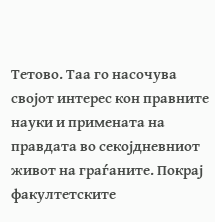Тетово. Таа го насочува својот интерес кон правните науки и примената на правдата во секојдневниот живот на граѓаните. Покрај факултетските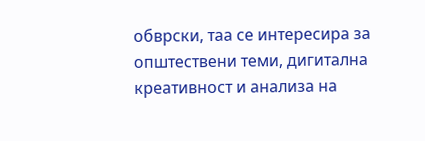обврски, таа се интересира за општествени теми, дигитална креативност и анализа на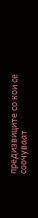предизвиците со кои се соочуваат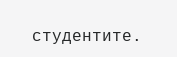студентите.